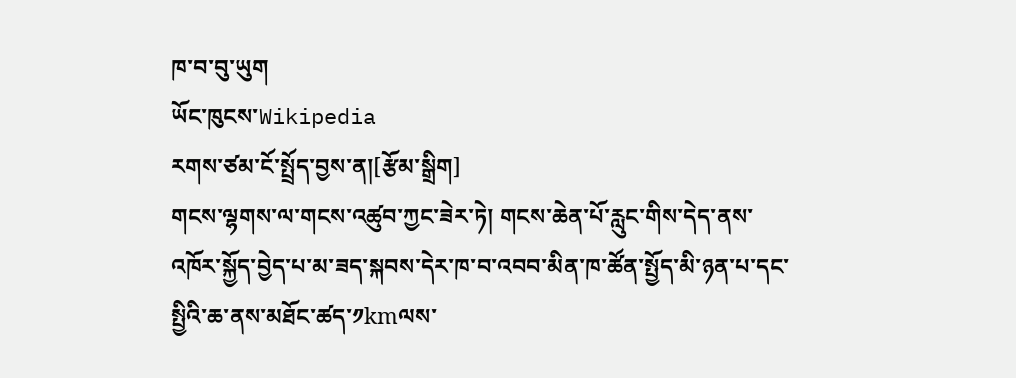ཁ་བ་བུ་ཡུག
ཡོང་ཁུངས་Wikipedia
རགས་ཙམ་ངོ་སྤྲོད་བྱས་ན།[རྩོམ་སྒྲིག]
གངས་ལྷགས་ལ་གངས་འཚུབ་ཀྱང་ཟེར་ཏེ། གངས་ཆེན་པོ་རླུང་གིས་དེད་ནས་འཁོར་སྐྱོད་བྱེད་པ་མ་ཟད་སྐབས་དེར་ཁ་བ་འབབ་མིན་ཁ་ཚོན་སྤྱོད་མི་ཉན་པ་དང་སྤྱིའི་ཆ་ནས་མཐོང་ཚད་༡kmལས་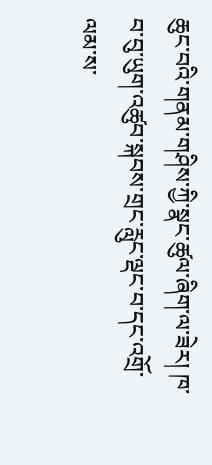ཆུང་བའི་གནམ་གཤིས་ཀྱི་སྣང་ཚུལ་ཞིག་ལ་ཟེར། ཁ་བ་བུ་ཡུག་འཚུབ་སྐབས་གྲང་རླུང་ལྡང་བ་དང་འགྲོ་ལམ་ས་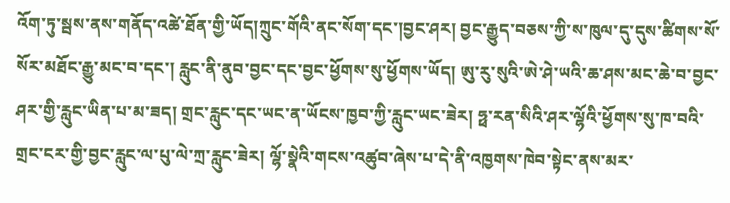འོག་ཏུ་སྦས་ནས་གནོད་འཚེ་ཐོན་གྱི་ཡོད།ཀྲུང་གོའི་ནང་སོག་དང་།བྱང་ཤར། བྱང་རྒྱུད་བཅས་ཀྱི་ས་ཁུལ་དུ་དུས་ཚིགས་སོ་སོར་མཐོང་རྒྱུ་མང་བ་དང་། རླུང་ནི་ནུབ་བྱང་དང་བྱང་ཕྱོགས་སུ་ཕྱོགས་ཡོད། ཨུ་རུ་སུའི་ཨེ་ཤེ་ཡའི་ཆ་ཤས་མང་ཆེ་བ་བྱང་ཤར་གྱི་རླུང་ཡིན་པ་མ་ཟད། གྲང་རླུང་དང་ཡང་ན་ཡོངས་ཁྱབ་ཀྱི་རླུང་ཡང་ཟེར། ཧྥ་རན་སིའི་ཤར་ལྷོའི་ཕྱོགས་སུ་ཁ་བའི་གྲང་ངར་གྱི་བྱང་རླུང་ལ་པུ་ལེ་ཀྲ་རླུང་ཟེར། ལྷོ་སྣེའི་གངས་འཚུབ་ཞེས་པ་དེ་ནི་འཁྱགས་ཁེབ་སྟེང་ནས་མར་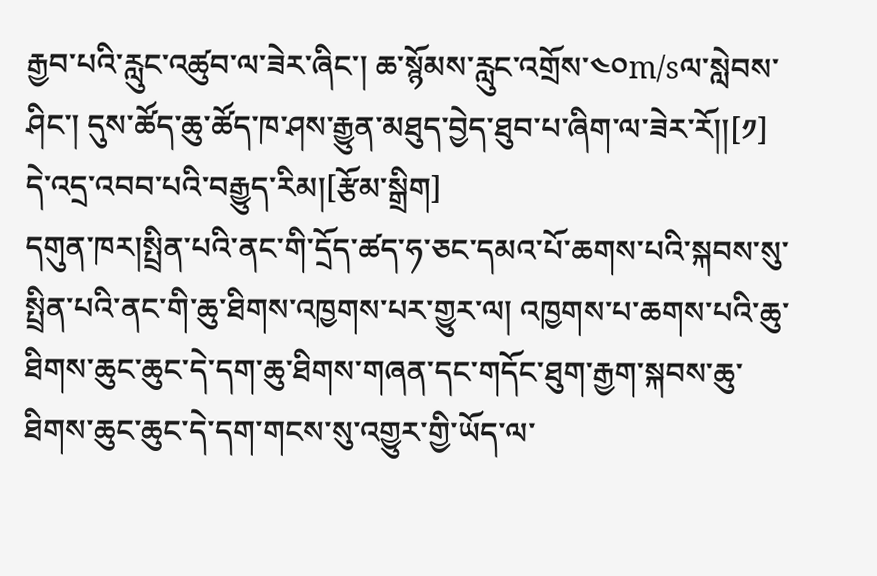རྒྱབ་པའི་རླུང་འཚུབ་ལ་ཟེར་ཞིང་། ཆ་སྙོམས་རླུང་འགྲོས་༤༠m/sལ་སླེབས་ཤིང་། དུས་ཚོད་ཆུ་ཚོད་ཁ་ཤས་རྒྱུན་མཐུད་བྱེད་ཐུབ་པ་ཞིག་ལ་ཟེར་རོ།།[༡]
དེ་འདྲ་འབབ་པའི་བརྒྱུད་རིམ།[རྩོམ་སྒྲིག]
དགུན་ཁར།སྤྲིན་པའི་ནང་གི་དྲོད་ཚད་ཧ་ཅང་དམའ་པོ་ཆགས་པའི་སྐབས་སུ་སྤྲིན་པའི་ནང་གི་ཆུ་ཐིགས་འཁྱགས་པར་གྱུར་ལ། འཁྱགས་པ་ཆགས་པའི་ཆུ་ཐིགས་ཆུང་ཆུང་དེ་དག་ཆུ་ཐིགས་གཞན་དང་གདོང་ཐུག་རྒྱག་སྐབས་ཆུ་ཐིགས་ཆུང་ཆུང་དེ་དག་གངས་སུ་འགྱུར་གྱི་ཡོད་ལ་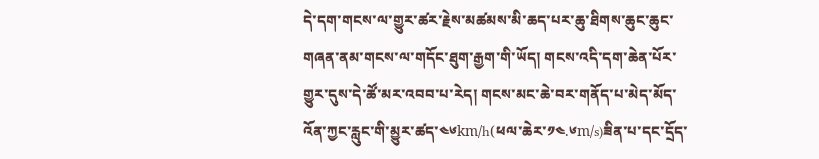དེ་དག་གངས་ལ་གྱུར་ཚར་རྗེས་མཚམས་མི་ཆད་པར་ཆུ་ཐིགས་ཆུང་ཆུང་གཞན་ནམ་གངས་ལ་གདོང་ཐུག་རྒྱག་གི་ཡོད། གངས་འདི་དག་ཆེན་པོར་གྱུར་དུས་དེ་ཚོ་མར་འབབ་པ་རེད། གངས་མང་ཆེ་བར་གནོད་པ་མེད་མོད་འོན་ཀྱང་རླུང་གི་མྱུར་ཚད་༤༦km/h(ཕལ་ཆེར་༡༤.༦m/s)ཟིན་པ་དང་དྲོད་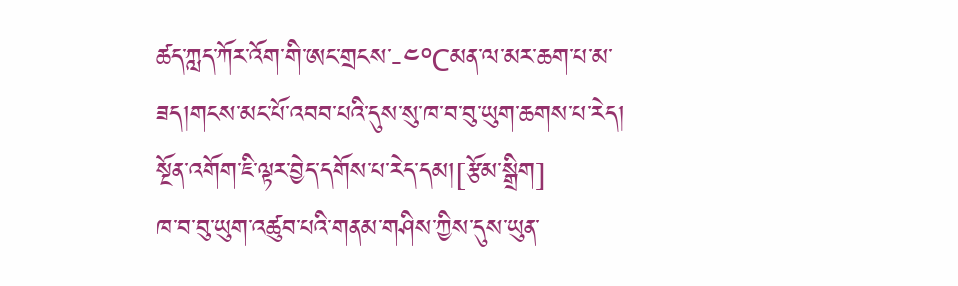ཚད་ཀླད་ཀོར་འོག་གི་ཨང་གྲངས་-༤℃མན་ལ་མར་ཆག་པ་མ་ཟད།གངས་མང་པོ་འབབ་པའི་དུས་སུ་ཁ་བ་བུ་ཡུག་ཆགས་པ་རེད།
སྔོན་འགོག་ཇི་ལྟར་བྱེད་དགོས་པ་རེད་དམ།[རྩོམ་སྒྲིག]
ཁ་བ་བུ་ཡུག་འཚུབ་པའི་གནམ་གཤིས་ཀྱིས་དུས་ཡུན་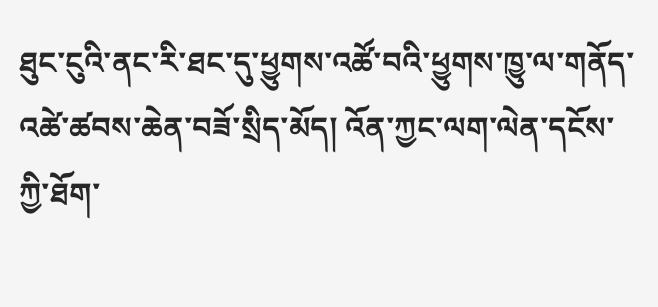ཐུང་ངུའི་ནང་རི་ཐང་དུ་ཕྱུགས་འཚོ་བའི་ཕྱུགས་ཁྱུ་ལ་གནོད་འཚེ་ཚབས་ཆེན་བཟོ་སྲིད་མོད། འོན་ཀྱང་ལག་ལེན་དངོས་ཀྱི་ཐོག་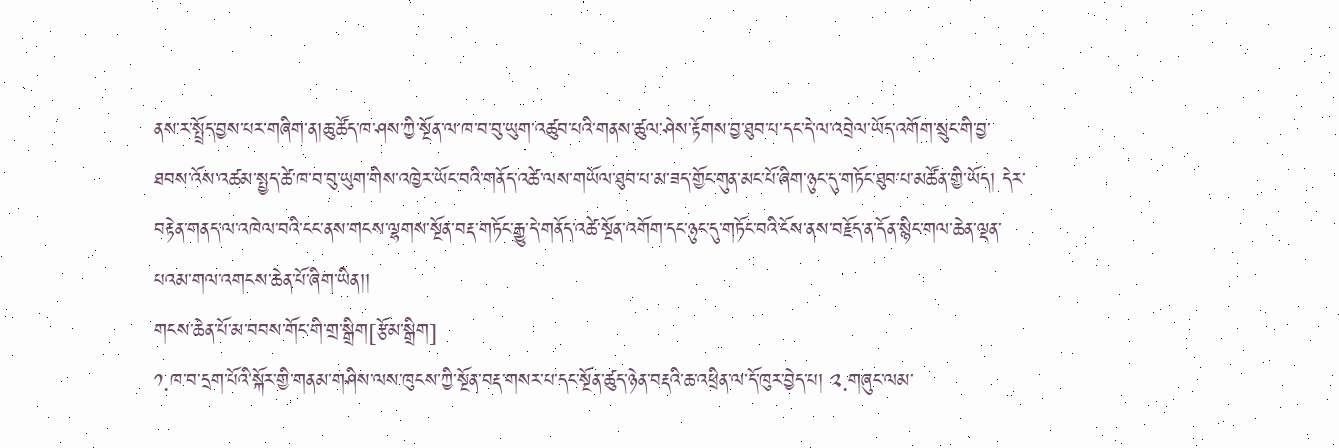ནས་ར་སྤྲོད་བྱས་པར་གཞིག་ན།ཆུ་ཚོད་ཁ་ཤས་ཀྱི་སྔོན་ལ་ཁ་བ་བུ་ཡུག་འཚུབ་པའི་གནས་ཚུལ་ཤེས་རྟོགས་བྱ་ཐུབ་པ་དང་དེ་ལ་འབྲེལ་ཡོད་འགོག་སྲུང་གི་བྱ་ཐབས་འོས་འཚམ་སྤྱད་ཚེ་ཁ་བ་བུ་ཡུག་གིས་འཁྱེར་ཡོང་བའི་གནོད་འཚེ་ལས་གཡོལ་ཐུབ་པ་མ་ཟད་གྱོང་གུན་མང་པོ་ཞིག་ཉུང་དུ་གཏོང་ཐུབ་པ་མཚོན་གྱི་ཡོད། དེར་བརྟེན་གནད་ལ་འཁེལ་བའི་ངང་ནས་གངས་ལྷགས་སྔོན་བརྡ་གཏོང་རྒྱུ་དེ་གནོད་འཚེ་སྔོན་འགོག་དང་ཉུང་དུ་གཏོང་བའི་ངོས་ནས་བརྗོད་ན་དོན་སྙིང་གལ་ཆེན་ལྡན་པའམ་གལ་འགངས་ཆེན་པོ་ཞིག་ཡིན།།
གངས་ཆེན་པོ་མ་བབས་གོང་གི་གྲ་སྒྲིག[རྩོམ་སྒྲིག]
༡.ཁ་བ་དྲག་པོའི་སྐོར་གྱི་གནམ་གཤིས་ལས་ཁུངས་ཀྱི་སྔོན་བརྡ་གསར་པ་དང་སྔོན་ཚུད་ཉེན་བརྡའི་ཆ་འཕྲིན་ལ་དོ་ཁུར་བྱེད་པ། ༢.གཞུང་ལམ་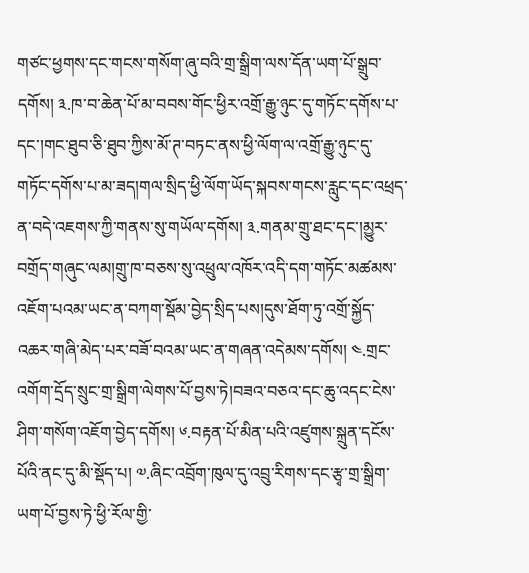གཙང་ཕྱགས་དང་གངས་གསོག་ཞུ་བའི་གྲ་སྒྲིག་ལས་དོན་ཡག་པོ་སྒྲུབ་དགོས། ༣.ཁ་བ་ཆེན་པོ་མ་བབས་གོང་ཕྱིར་འགྲོ་རྒྱུ་ཉུང་དུ་གཏོང་དགོས་པ་དང་།གང་ཐུབ་ཅི་ཐུབ་ཀྱིས་མོ་ཊ་བཏང་ནས་ཕྱི་ལོག་ལ་འགྲོ་རྒྱུ་ཉུང་དུ་གཏོང་དགོས་པ་མ་ཟད།གལ་སྲིད་ཕྱི་ལོག་ཡོད་སྐབས་གངས་རླུང་དང་འཕྲད་ན་བདེ་འཇགས་ཀྱི་གནས་སུ་གཡོལ་དགོས། ༣.གནམ་གྲུ་ཐང་དང་།མྱུར་བགྲོད་གཞུང་ལམ།གྲུ་ཁ་བཅས་སུ་འཕྲུལ་འཁོར་འདི་དག་གཏོང་མཚམས་འཇོག་པའམ་ཡང་ན་བཀག་སྡོམ་བྱེད་སྲིད་པས།དུས་ཐོག་ཏུ་འགྲོ་སྐྱོད་འཆར་གཞི་མེད་པར་བཟོ་བའམ་ཡང་ན་གཞན་འདེམས་དགོས། ༤.གྲང་འགོག་དྲོད་སྲུང་གྲ་སྒྲིག་ལེགས་པོ་བྱས་ཏེ།བཟའ་བཅའ་དང་ཆུ་འདང་ངེས་ཤིག་གསོག་འཇོག་བྱེད་དགོས། ༦.བརྟན་པོ་མིན་པའི་འཛུགས་སྐྲུན་དངོས་པོའི་ནང་དུ་མི་སྡོད་པ། ༧.ཞིང་འབྲོག་ཁུལ་དུ་འབྲུ་རིགས་དང་རྩྭ་གྲ་སྒྲིག་ཡག་པོ་བྱས་ཏེ་ཕྱི་རོལ་གྱི་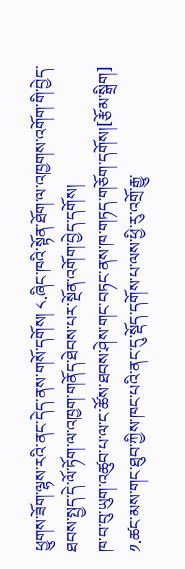ཕྱུགས་ཟོག་ལྷས་རའི་ནང་དེད་ནས་གསོ་དགོས། ༨.ཞིང་ཁའི་སྟོན་ཐོག་ལ་འཁྱགས་འགོག་གི་བྱེད་ཐབས་སྤྱད་དེ་ལོ་ཏོག་ལ་འཁྱག་གནོད་ཐེབས་པར་སྔོན་འགོག་བྱེད་དགོས།
ཁ་བ་བུ་ཡུག་འཚུབ་པ་ལ་ང་ཚོས་ཐབས་ཤེས་གང་བཏང་ནས་ཁ་གཏད་གཅོག་དགོས།[རྩོམ་སྒྲིག]
༡.ཚང་མས་གང་ཐུབ་ཀྱིས་ཁང་པའི་ནང་དུ་སྡོད་དགོས་པ་ལས་ཕྱི་རུ་འགྲོ་རྒྱུ་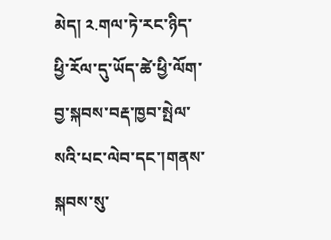མེད། ༢.གལ་ཏེ་རང་ཉིད་ཕྱི་རོལ་དུ་ཡོད་ཚེ་ཕྱི་ལོག་བྱ་སྐབས་བརྡ་ཁྱབ་སྤེལ་སའི་པང་ལེབ་དང་།གནས་སྐབས་སུ་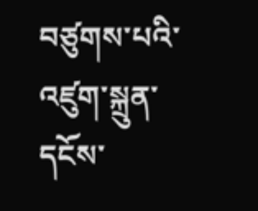བཙུགས་པའི་འཛུག་སྐྲུན་དངོས་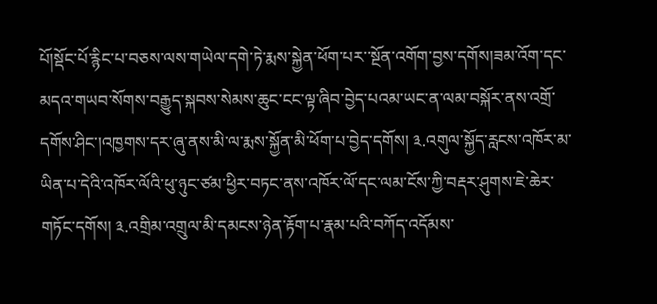པོ།སྡོང་པོ་རྙིང་པ་བཅས་ལས་གཡེལ་དགེ་ཏེ་རྨས་སྐྱེན་ཕོག་པར་་སྔོན་འགོག་བྱས་དགོས།ཟམ་འོག་དང་མདའ་གཡབ་སོགས་བརྒྱུད་སྐབས་སེམས་ཆུང་ངང་ལྟ་ཞིབ་བྱེད་པའམ་ཡང་ན་ལམ་བསྐོར་ནས་འགྲོ་དགོས་ཤིང་།འཁྱགས་དར་ཞུ་ནས་མི་ལ་རྨས་སྐྱོན་མི་ཕོག་པ་བྱེད་དགོས། ༣.འགུལ་སྐྱོད་རླངས་འཁོར་མ་ཡིན་པ་དེའི་འཁོར་ལོའི་ཕུ་ཉུང་ཙམ་ཕྱིར་བཏང་ནས་འཁོར་ལོ་དང་ལམ་ངོས་ཀྱི་བརྡར་ཤུགས་ཇེ་ཆེར་གཏོང་དགོས། ༣.འགྲིམ་འགྲུལ་མི་དམངས་ཉེན་རྟོག་པ་རྣམ་པའི་བཀོད་འདོམས་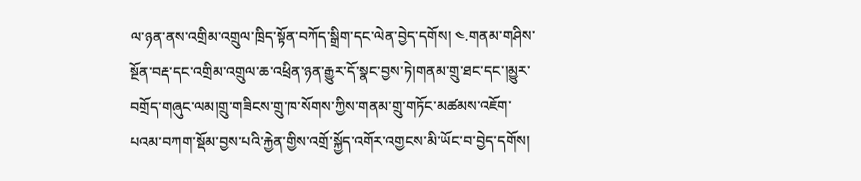ལ་ཉན་ནས་འགྲིམ་འགྲུལ་ཁྲིད་སྟོན་བཀོད་སྒྲིག་དང་ལེན་བྱེད་དགོས། ༤.གནམ་གཤིས་སྔོན་བརྡ་དང་འགྲིམ་འགྲུལ་ཆ་འཕྲིན་ཉན་རྒྱུར་དོ་སྣང་བྱས་ཏེ།གནམ་གྲུ་ཐང་དང་།མྱུར་བགྲོད་གཞུང་ལམ།གྲུ་གཟིངས་གྲུ་ཁ་སོགས་ཀྱིས་གནམ་གྲུ་གཏོང་མཚམས་འཇོག་པའམ་བཀག་སྡོམ་བྱས་པའི་རྐྱེན་གྱིས་འགྲོ་སྐྱོད་འགོར་འགྱངས་མི་ཡོང་བ་བྱེད་དགོས།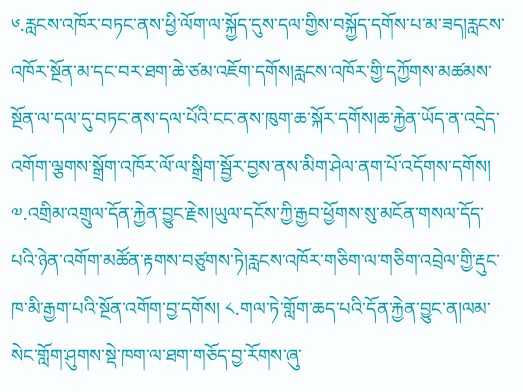༦.རླངས་འཁོར་བཏང་ནས་ཕྱི་ལོག་ལ་སྐྱོད་དུས་དལ་གྱིས་བསྐྱོད་དགོས་པ་མ་ཟད།རླངས་འཁོར་སྔོན་མ་དང་བར་ཐག་ཆེ་ཙམ་འཇོག་དགོས།རླངས་འཁོར་གྱི་དཀྱོགས་མཚམས་སྔོན་ལ་དལ་དུ་བཏང་ནས་དལ་པོའི་ངང་ནས་ཁུག་ཆ་སྐོར་དགོས།ཆ་རྐྱེན་ཡོད་ན་འདྲེད་འགོག་ལྕགས་སྒྲོག་འཁོར་ལོ་ལ་སྒྲིག་སྦྱོར་བྱས་ནས་མིག་ཤེལ་ནག་པོ་འདོགས་དགོས། ༧.འགྲིམ་འགྲུལ་དོན་རྐྱེན་བྱུང་རྗེས།ཡུལ་དངོས་ཀྱི་རྒྱབ་ཕྱོགས་སུ་མངོན་གསལ་དོད་པའི་ཉེན་འགོག་མཚོན་རྟགས་བཙུགས་ཏེ།རླངས་འཁོར་གཅིག་ལ་གཅིག་འབྲེལ་གྱི་རྡུང་ཁ་མི་རྒྱག་པའི་སྔོན་འགོག་བྱ་དགོས། ༨.གལ་ཏེ་གློག་ཆད་པའི་དོན་རྐྱེན་བྱུང་ན།ལམ་སེང་གློག་ཤུགས་སྡེ་ཁག་ལ་ཐག་གཅོད་བྱ་རོགས་ཞུ་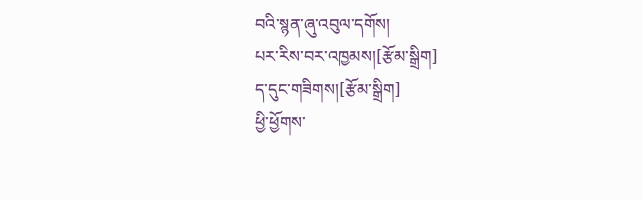བའི་སྙན་ཞུ་འབུལ་དགོས།
པར་རིས་བར་འཁྱམས།[རྩོམ་སྒྲིག]
ད་དུང་གཟིགས།[རྩོམ་སྒྲིག]
ཕྱི་ཕྱོགས་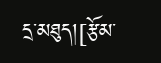དྲ་མཐུད།[རྩོམ་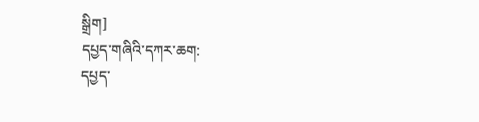སྒྲིག]
དཔྱད་གཞིའི་དཀར་ཆག:
དཔྱད་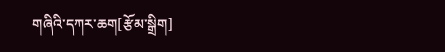གཞིའི་དཀར་ཆག[རྩོམ་སྒྲིག]